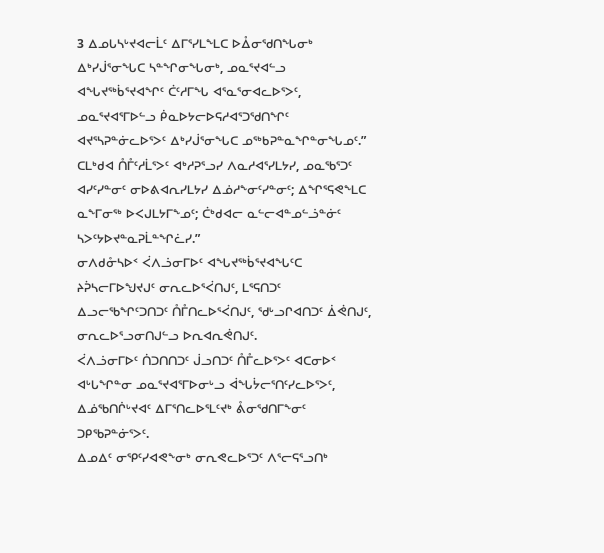3 ᐃᓄᒐᓴᒡᔪᐊᓕᒫᑦ ᐃᒥᕐᓯᒪᖕᒪᑕ ᐅᐂᓂᖁᑎᖓᓂᒃ ᐃᒃᓯᒎᕐᓂᖓᑕ ᓴᓐᖏᓂᖓᓂᒃ, ᓄᓇᕐᔪᐊᓪᓗ ᐊᖓᔪᖅᑳᕐᔪᐊᖏᑦ ᑖᑦᓱᒥᖓ ᐊᕐᓇᕐᓂᐊᓚᐅᕐᐳᑦ, ᓄᓇᕐᔪᐊᕐᒥᐅᓪᓗ ᑮᓇᐅᔭᓕᐅᕋᓱᐊᕐᑐᖁᑎᖏᑦ ᐊᔪᕐᓴᕈᓐᓃᓚᐅᕐᐳᑦ ᐃᒃᓯᒎᕐᓂᖓᑕ ᓄᖅᑲᕈᓐᓇᖏᓐᓂᖓᓄᑦ.”
ᑕᒪᒃᑯᐊ ᑍᒤᑦᓱᒫᕐᐳᑦ ᐊᒃᓱᕈᕐᓗᓯ ᐱᓇᓱᐊᕐᓯᒪᔭᓯ, ᓄᓇᖃᕐᑐᑦ ᐊᓯᑦᓯᓐᓂᑦ ᓂᐅᕕᐊᕆᓯᒪᔭᓯ ᐃᓅᓱᖕᓂᑦᓯᓐᓂᑦ; ᐃᖏᕐᕋᕙᖕᒪᑕ ᓇᖕᒥᓂᖅ ᐅᐸᒍᒪᔭᒥᖕᓄᑦ; ᑖᒃᑯᐊᓕ ᓇᓪᓕᐊᓐᓄᓪᓘᓐᓃᑦ ᓴᐳᑦᔭᐅᔪᓐᓇᕈᒫᓐᖏᓛᓯ.”
ᓂᐱᑯᓁᓴᐅᑉ ᐹᐱᓘᓂᒥᐅᑦ ᐊᖓᔪᖅᑳᕐᔪᐊᖓᑦᑕ ᔨᕉᓴᓕᒥᐅᖑᔪᒍᑦ ᓂᕆᓚᐅᕐᐹᑎᒍᑦ, ᒪᕐᕋᑎᑐᑦ ᐃᓗᓕᖃᖏᑦᑐᑎᑐᑦ ᑍᒤᑎᓚᐅᕐᐹᑎᒍᑦ, ᖁᒡᓗᒋᐊᑎᑐᑦ ᐄᕚᑎᒍᑦ, ᓂᕆᓚᐅᕐᓗᓂᑎᒍᓪᓗ ᐅᕆᐊᕆᕚᑎᒍᑦ.
ᐹᐱᓘᓂᒥᐅᑦ ᑏᑐᑎᑎᑐᑦ ᒎᓗᑎᑐᑦ ᑍᒤᓚᐅᕐᐳᑦ ᐊᑕᓂᐅᑉ ᐊᒡᒐᖏᓐᓂ ᓄᓇᕐᔪᐊᕐᒥᐅᓂᒡᓗ ᐋᖓᔮᓕᕐᑎᑦᓯᓚᐅᕐᐳᑦ, ᐃᓅᖃᑎᒌᒡᔪᐊᑦ ᐃᒥᕐᑎᓚᐅᕐᒪᑦᔪᒃ ᕔᓂᖁᑎᒥᖕᓂᑦ ᑐᑭᖃᕈᓐᓃᕐᐳᑦ.
ᐃᓄᐃᑦ ᓂᕿᑦᓯᐊᕙᖕᓂᒃ ᓂᕆᕙᓚᐅᕐᑐᑦ ᐱᕐᓕᕋᕐᓗᑎᒃ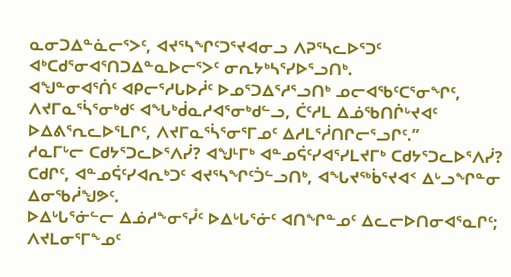ᓇᓂᑐᐃᓐᓈᓕᕐᐳᑦ, ᐊᔪᕐᓴᖏᑦᑐᕐᔪᐊᓂᓗ ᐱᕈᕐᓴᓚᐅᕐᑐᑦ ᐊᒃᑕᑯᕐᓂᐊᕐᑎᑐᐃᓐᓇᐅᓕᕐᐳᑦ ᓂᕆᔭᒃᓴᕐᓯᐅᕐᓗᑎᒃ.
ᐊᖑᓐᓂᐊᕐᑏᑦ ᐊᑭᓕᕐᓱᒐᐅᓲᑦ ᐅᓄᕐᑐᐃᕐᓱᕐᓗᑎᒃ ᓄᓕᐊᖃᑦᑕᕐᓂᖏᑦ, ᐱᔪᒥᓇᕐᓵᕐᓂᒃᑯᑦ ᐊᖓᒃᑰᓇᓱᐊᕐᓂᒃᑯᓪᓗ, ᑖᑦᓱᒪ ᐃᓅᖃᑎᒌᒡᔪᐊᑦ ᐅᐃᕕᕐᕆᓚᐅᕐᒪᒋᑦ, ᐱᔪᒥᓇᕐᓵᕐᓂᕐᒥᓄᑦ ᐃᓱᒪᕐᓲᑎᒋᓕᕐᓗᒋᑦ.”
ᓱᓇᒥᒡᓕ ᑕᑯᔭᕐᑐᓚᐅᕐᐱᓰ? ᐊᖑᒻᒥᒃ ᐊᓐᓄᕌᑦᓯᐊᕐᓯᒪᔪᒥᒃ ᑕᑯᔭᕐᑐᓚᐅᕐᐱᓰ? ᑕᑯᒋᑦ, ᐊᓐᓄᕌᑦᓯᐊᕆᒃᑐᑦ ᐊᔪᕐᓴᖏᑦᑑᓪᓗᑎᒃ, ᐊᖓᔪᖅᑳᕐᔪᐊᑉ ᐃᒡᓗᖏᓐᓂ ᐃᓂᖃᓲᖑᕗᑦ.
ᐅᐃᒡᒐᕐᓃᓪᓕ ᐃᓅᓱᖕᓂᕐᓮᑦ ᐅᐃᒡᒐᕐᓃᑦ ᐊᑎᖏᓐᓄᑦ ᐃᓚᓕᐅᑎᓂᐊᕐᓇᒋᑦ; ᐱᔪᒪᓂᕐᒥᖕᓄᑦ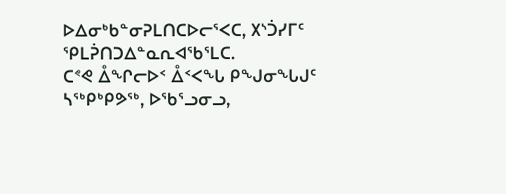ᐅᐃᓂᒃᑲᓐᓂᕈᒪᑎᑕᐅᓕᕐᐸᑕ, ᙭ᔅᑑᓯᒥᑦ ᕿᒪᕉᑎᑐᐃᓐᓇᕆᐊᖃᕐᒪᑕ.
ᑕᕝᕙ ᐂᖏᓕᐅᑉ ᐂᑉᐸᖓ ᑭᖑᓂᖓᒍᑦ ᓴᖅᑭᒃᑭᕗᖅ, ᐅᖃᕐᓗᓂᓗ,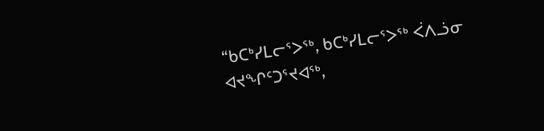“ᑲᑕᒃᓯᒪᓕᕐᐳᖅ, ᑲᑕᒃᓯᒪᓕᕐᐳᖅ ᐹᐱᓘᓂ ᐊᔪᖏᑦᑐᕐᔪᐊᖅ,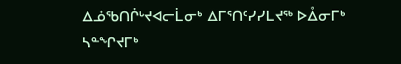ᐃᓅᖃᑎᒌᒡᔪᐊᓕᒫᓂᒃ ᐃᒥᕐᑎᑦᓯᓯᒪᔪᖅ ᐅᐂᓂᒥᒃ ᓴᓐᖏᔪᒥᒃ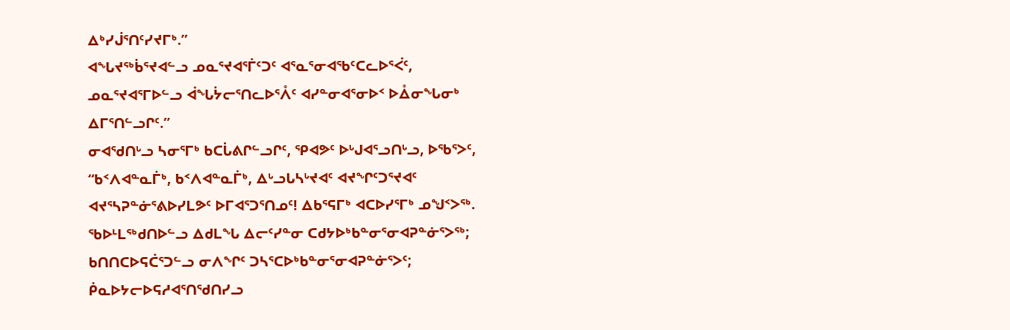ᐃᒃᓯᒎᕐᑎᑦᓯᔪᒥᒃ.”
ᐊᖓᔪᖅᑳᕐᔪᐊᓪᓗ ᓄᓇᕐᔪᐊᕐᒦᑦᑐᑦ ᐊᕐᓇᕐᓂᐊᖃᑦᑕᓚᐅᕐᐹᑦ, ᓄᓇᕐᔪᐊᕐᒥᐅᓪᓗ ᐋᖓᔮᓕᕐᑎᓚᐅᕐᐰᑦ ᐊᓯᓐᓂᐊᕐᓂᐅᑉ ᐅᐂᓂᖓᓂᒃ ᐃᒥᕐᑎᓪᓗᒋᑦ.”
ᓂᐊᖁᑎᒡᓗ ᓴᓂᕐᒥᒃ ᑲᑕᒑᕕᒋᓪᓗᒋᑦ, ᕿᐊᕗᑦ ᐅᒡᒍᐊᕐᓗᑎᒡᓗ, ᐅᖃᕐᐳᑦ, “ᑲᑉᐱᐊᓐᓇᒦᒃ, ᑲᑉᐱᐊᓐᓇᒦᒃ, ᐃᒡᓗᒐᓴᒡᔪᐊᑦ ᐊᔪᖏᑦᑐᕐᔪᐊᑦ ᐊᔪᕐᓴᕈᓐᓃᕐᕕᐅᓯᒪᕗᑦ ᐅᒥᐊᕐᑐᕐᑎᓄᑦ! ᐃᑲᕐᕋᒥᒃ ᐊᑕᐅᓯᕐᒥᒃ ᓄᖑᑉᐳᖅ.
ᖃᐅᒻᒪᖅᑯᑎᐅᓪᓗ ᐃᑯᒪᖓ ᐃᓕᑦᓯᓐᓂ ᑕᑯᔭᐅᒃᑲᓐᓂᕐᓂᐊᕈᓐᓃᕐᐳᖅ; ᑲᑎᑎᑕᐅᕋᑖᕐᑐᓪᓗ ᓂᐱᖏᑦ ᑐᓴᕐᑕᐅᒃᑲᓐᓂᕐᓂᐊᕈᓐᓃᕐᐳᑦ; ᑮᓇᐅᔭᓕᐅᕋᓱᐊᕐᑎᖁᑎᓯᓗ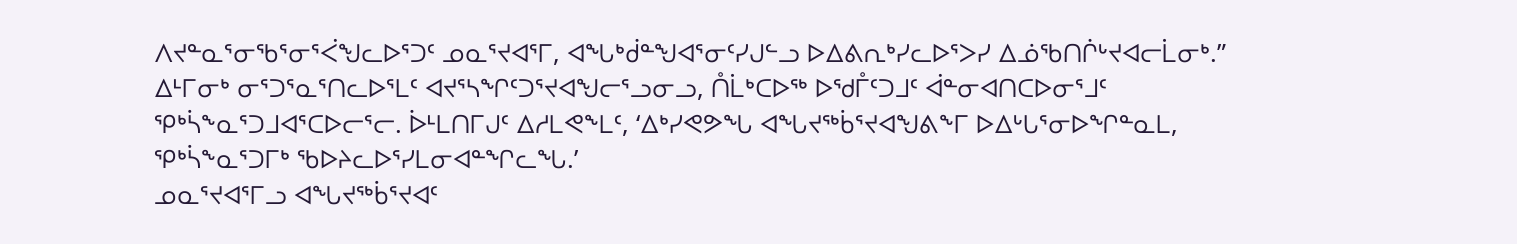ᐱᔪᓐᓇᕐᓂᖃᕐᓂᕐᐹᖑᓚᐅᕐᑐᑦ ᓄᓇᕐᔪᐊᕐᒥ, ᐊᖓᒃᑰᓐᖑᐊᕐᓂᑦᓯᒍᓪᓗ ᐅᐃᕕᕆᒃᓯᓚᐅᕐᐳᓯ ᐃᓅᖃᑎᒌᒡᔪᐊᓕᒫᓂᒃ.”
ᐃᒻᒥᓂᒃ ᓂᕐᑐᕐᓇᕐᑎᓚᐅᕐᒪᑦ ᐊᔪᕐᓴᖏᑦᑐᕐᔪᐊᖑᓕᕐᓗᓂᓗ, ᑍᒫᒃᑕᐅᖅ ᐅᖁᒤᑦᑐᒧᑦ ᐋᓐᓂᐊᑎᑕᐅᓂᕐᒧᑦ ᕿᒃᓵᖕᓇᕐᑐᒧᐊᕐᑕᐅᓕᕐᓕ. ᐆᒻᒪᑎᒥᒍᑦ ᐃᓱᒪᕙᖕᒪᑦ, ‘ᐃᒃᓯᕙᕗᖓ ᐊᖓᔪᖅᑳᕐᔪᐊᖑᕕᖕᒥ ᐅᐃᒡᒐᕐᓂᐅᖏᓐᓇᒪ, ᕿᒃᓵᖕᓇᕐᑐᒥᒃ ᖃᐅᔨᓚᐅᕐᓯᒪᓂᐊᓐᖏᓚᖓ.’
ᓄᓇᕐᔪᐊᕐᒥᓗ ᐊᖓᔪᖅᑳᕐᔪᐊᑦ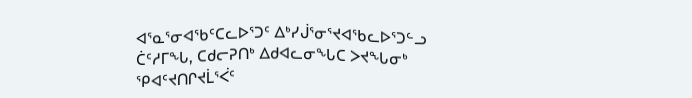ᐊᕐᓇᕐᓂᐊᖃᑦᑕᓚᐅᕐᑐᑦ ᐃᒃᓯᒎᕐᓂᕐᔪᐊᖃᓚᐅᕐᑐᓪᓗ ᑖᑦᓱᒥᖓ, ᑕᑯᓕᕈᑎᒃ ᐃᑯᐊᓚᓂᖓᑕ ᐳᔪᖓᓂᒃ ᕿᐊᑦᔪᑎᒋᔪᒫᕐᐹᑦ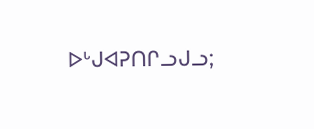ᐅᒡᒍᐊᕈᑎᒋᓗᒍᓗ;